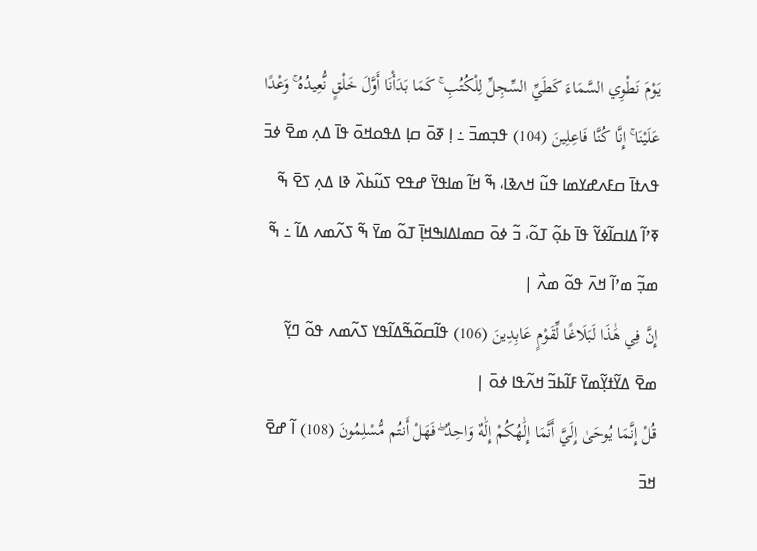يَوْمَ نَطْوِي السَّمَاءَ كَطَيِّ السِّجِلِّ لِلْكُتُبِ ۚ كَمَا بَدَأْنَا أَوَّلَ خَلْقٍ نُّعِيدُهُ ۚ وَعْدًا عَلَيْنَا ۚ إِنَّا كُنَّا فَاعِلِينَ (104) ߟߏ߲ߘߏ߫ ߸ ߊ߲ ߧߋ߫ ߛߊ߲ ߡߟߋߞߋ߫ ߟߊ߫ ߡߍ߲ ߘߐ߫ ߦߏ߫ ߟߍߙߊ߫ ߛߓߍߝߌߘߊ ߟߎ߬ ߞߍߢߊ، ߒ߬ ߞߊ߬ ߘߊߟߌ߫ ߝߟߐ ߖߎ߬ߕߍ߰ ߢߊ ߡߍ߲ ߖߐ߫ ߒ߬ ߧߴߊ߬ ߡߊߛߊ߬ߦߌ߬ ߟߊ߫ ߕߋ߲߬ ߠߋ߬، ߏ߬ ߦߋ߫ ߛߘߊߡߊߒߞߊ߲߫ ߠߋ߬ ߘߌ߫ ߒ߬ ߖߍ߬ߘߍ ߡߊ߬ ߸ ߒ߬ ߘߏ߲߬ ߘߴߊ߬ ߞߍ߫ ߟߋ߬ ߘߍ߯ |
إِنَّ فِي هَٰذَا لَبَلَاغًا لِّقَوْمٍ عَابِدِينَ (106) ߟߊ߬ߛߋ߬ߒ߬ߡߊ߬ߟߌ ߖߍ߬ߘߍ ߟߋ߬ ߣߌ߲߬ ߘߐ߫ ߡߌ߬ߙߌ߲߬ߘߌ߫ ߓߊ߬ߕߏ߬ ߞߍ߬ߟߊ ߦߋ߫ |
قُلْ إِنَّمَا يُوحَىٰ إِلَيَّ أَنَّمَا إِلَٰهُكُمْ إِلَٰهٌ وَاحِدٌ ۖ فَهَلْ أَنتُم مُّسْلِمُونَ (108) ߊ߬ ߝߐ߫ ߞߏ߫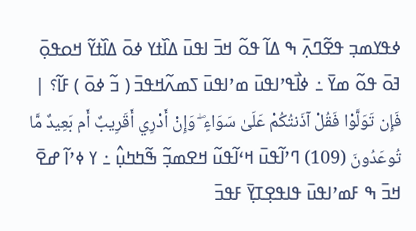ߦߟߌߘߏ߲ ߟߐ߬ߣߍ߲߫ ߒ ߡߊ߬ ߟߋ߬ ߞߏ߫ ߊߟߎ߫ ߡߊ߰ߙߌ ߦߋ߫ ߡߊ߰ߙߌ߬ ߞߋߟߋ߲߫ ߔߋ߫ ߟߋ߬ ߘߌ߫ ߸ ߦߊ߯ߟߴߊߟߎ߫ ߘߴߊߟߎ߫ ߖߘߍ߬ߞߟߏ߫ ( ߏ߬ ߦߋ߫ ) ߓߊ߬؟ |
فَإِن تَوَلَّوْا فَقُلْ آذَنتُكُمْ عَلَىٰ سَوَاءٍ ۖ وَإِنْ أَدْرِي أَقَرِيبٌ أَم بَعِيدٌ مَّا تُوعَدُونَ (109) ߣߴߊ߬ߟߎ߫ ߞߵߊ߬ߟߎ߬ ߞߐߘߏ߲߬ ߒ߬ߤߤߎ߲߮ ߸ ߌ ߦߴߊ߬ ߝߐ߫ ߞߏ߫ ߒ ߓߘߴߊߟߎ߫ ߟߊߟߐ߲ߠߌ߲߫ ߓߟߏ߫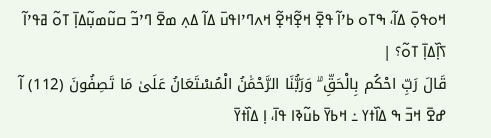ߞߋߟߋ߲߫ ߡߊ߬، ߒߠߋ ߕߴߊ߬ ߟߐ߲߫ ߞߐ߲߬ߞߐ߲߬ ߞߍߣߴߊߟߎ߫ ߡߊ߬ ߡߍ߲ ߘߐ߫ ߣߴߏ߬ ߛߎ߬ߘߎ߲߬ߡߊ߲߫ ߠߋ߬ ߥߟߴߊ߬ ߖߊ߲߰ߡߊ߲߫ ߠߋ߬؟ |
قَالَ رَبِّ احْكُم بِالْحَقِّ ۗ وَرَبُّنَا الرَّحْمَٰنُ الْمُسْتَعَانُ عَلَىٰ مَا تَصِفُونَ (112) ߊ߬ ߝߐ߫ ߞߏ߫ ߒ ߡߊ߰ߙߌ ߸ ߞߕߌ߫ ߕߎ߬ߢߊ ߟߊ߫، ߊ߲ ߡߊ߰ߙߌ߫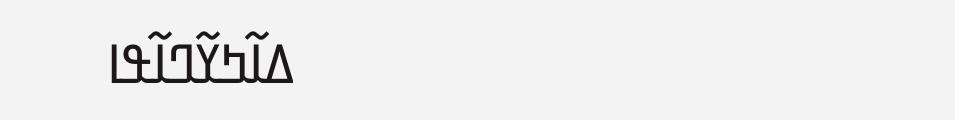ߡߊ߬ߤߌ߬ߣߊ߬ߟߊ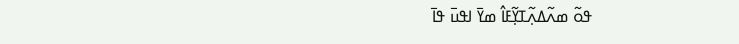ߟߋ߬ ߘߍ߬ߡߍ߲߬ߠߌ߲߬ߓߊ߮ ߘߌ߫ ߊߟߎ߫ ߟߊ߫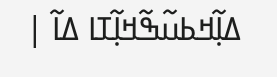ߡߊ߲߬ߞߕߎ߬ߒ߬ߞߊ߲߬ߠߊ ߡߊ߬ |